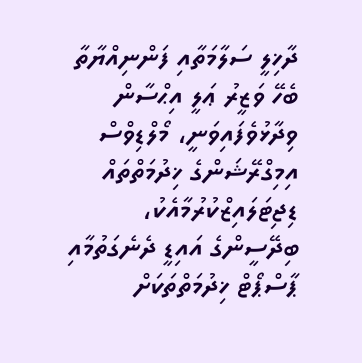ދާޚިލީ ސަލާމަތާއި ފަންނިއްޔާތާ ބެހޭ ވަޒީރު ޢަލީ އިޙްސާން ވިދާޅުވެފައިވަނީ، މޯލްޑިވްސް އިމިގްރޭޝަންގެ ޚިދުމަތްތައް ޑިޖިޓަލައިޒްކުރުމާއެކު، ބިދޭސީންގެ އައިޑީ ދެނެގަތުމާއި ޕާސްޕޯޓް ޚިދުމަތްތަކަށް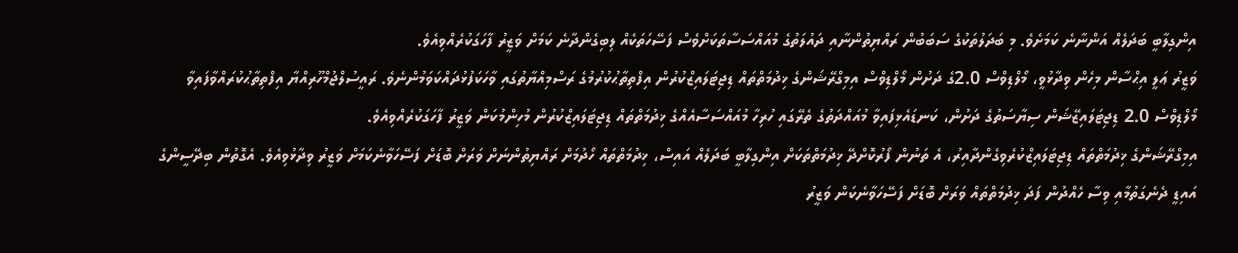އިންގިލާބީ ބަދަލެއް އަންނާނެ ކަމަށެވެ. މި ބަދަލުތަކުގެ ސަބަބުން ރައްޔިތުންނާއި ދައުލަތުގެ މުއައްސަސާތަކަށްވެސް ފަސޭހަތަކެއް ލިބިގެންދާނެ ކަމަށް ވަޒީރު ފާހަގަކުރެއްވިއެވެ.
ވަޒީރު ޢަލީ އިޙްސާން މިހެން ވިދާޅުވީ، މޯލްޑިވްސް 2.0ގެ ދަށުން މޯލްޑިވްސް އިމިގްރޭޝަންގެ ޚިދުމަތްތައް ޑިޖިޓަލައިޒްކުރުން އިފްތިތާޙުކުރުމުގެ ރަސްމިއްޔާތުގައި ވާހަކަފުޅުދައްކަވަމުންނެވެ. ރައީސުލްޖުމްހޫރިއްޔާ އިފްތިތާޙުކުރައްވާފައިވާ މޯލްޑިވްސް 2.0 ޑިޖިޓަލައިޒޭޝަން ސިޔާސަތުގެ ދަށުން، ކަނޑައެޅިފައިވާ މުއައްދަތުގެ ތެރޭގައި ހުރިހާ މުއައްސަސާއެއްގެ ޚިދުމަތްތައް ޑިޖިޓަލައިޒްކުރުން މުހިންމުކަން ވަޒީރު ފާހަގަކުރެއްވިއެވެ.
އިމިގްރޭޝަންގެ ޚިދުމަތްތައް ޑިޖިޓަލައިޒްކުރެވިގެންދާއިރު، އެ ތަނުން ފޯރުކޮށްދޭ ޚިދުމަތްތަކަށް އިންގިލާބީ ބަދަލެއް އައިސް، ޚިދުމަތްތައް ހޯދުމަށް ރައްޔިތުންނަށް ވަރަށް ބޮޑަށް ފަސޭހަވާނެކަމަށް ވަޒީރު ވިދާޅުވިއެވެ. އެގޮތުން ބިދޭސީންގެ އައިޑީ ދެނެގަތުމާއި ވިސާ ހެއްދުން ފަދަ ޚިދުމަތްތައް ވަރަށް ބޮޑަށް ފަސޭހަވާނެކަން ވަޒީރު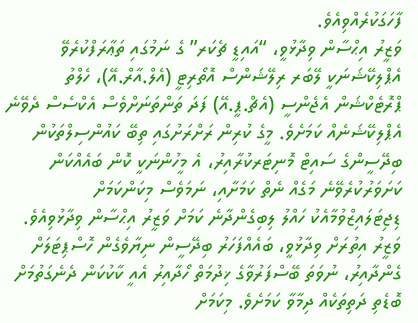ފާހަގަކުރެއްވިއެވެ.
ވަޒީރު އިޙްސާން ވިދާޅުވީ، “އައިޑީ ޗެކަރ” ގެ ނަމުގައި ތަޢާރަފްކުރެވޭ އެޕްލިކޭޝަނަކީ ލޭބަރ ރިލޭޝަންސް އޮތޯރިޓީ (އެލް.އާރް.އޭ)، ހެލްތު ޕްރޮޓެކްޝަން އެޖެންސީ (އެޗް.ޕީ.އޭ) ފަދަ ތަންތަނަށްވެސް އެކްސެސް ދެވޭނެ އެޕްލިކޭޝަނެއް ކަމަށެވެ. މީގެ ކުރިން ރަށްރަށުގައި ތިބޭ ކައުންސިލްތަކުން ބިދޭސީންގެ ސައިޓް މޮނިޓަރކުރާއިރު، އެ މީހުންނަކީ ކޮން ބައެއްކަން ކަށަވަރުކުރެވޭނެ މަގެއް ނެތް ކަމަށާއި، ނަމަވެސް މިކަންކަމަށް ޑިޖިޓަލައިޒްވުމާއެކު ހައްލު ލިބިގެންދާނެ ކަމަށް ވަޒީރު އިޙްސާން ވިދާޅުވިއެވެ.
ވަޒީރު އިތުރަށް ވިދާޅުވީ، ބައެއްފަހަރު ބިދޭސީން ނިޔާވެގެން ހޮސްޕިޓަލަށް ގެންދާއިރު، ނުވަތަ ބޭސްފަރުވާގެ ޚިދުމަތް ހޯދާއިރު އެއީ ކާކުކަން ދެނެގަތުމަށް ބޮޑެތި ދަތިތަކެއް ދިމާވާ ކަމަށެވެ. މިކަމަށް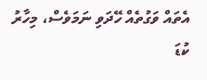އެތައް ވަގުތެއް ހޭދަވި ނަމަވެސް، މިހާރު ކުޑަ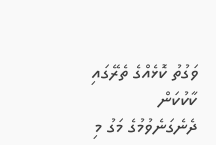ވަގުތު ކޮޅެއްގެ ތެރޭގައި ކާކުކަން ދެނެގަނެވުމުގެ މަގު މި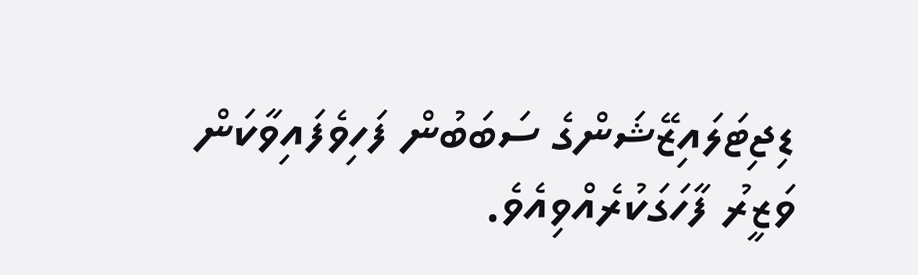ޑިޖިޓަލައިޒޭޝަންގެ ސަބަބުން ފަހިވެފައިވާކަން ވަޒީރު ފާހަގަކުރެއްވިއެވެ.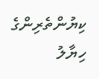ކިޔުންތެރިންގެ ހިޔާލު